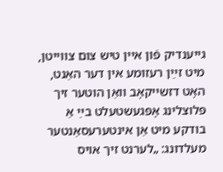גייענדיק פֿון איין טיש צום צווייטן, מיט זײַן רעזומע אין דער האַנט, האָט דזשייקאָב וואַן הוטער זיך פּלוצלינג אָפּגעשטעלט בײַ אַ בודקע מיט אַן אינטערעסאַנטער מעלדונג: „לערנט זיך אויס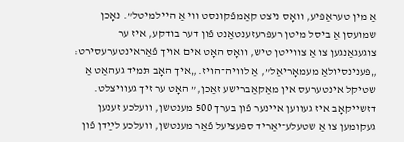אַ מין טעראַפּיע, וואָס ניצט קאַמפֿקונסט ווי אַ היילמיטל”. נאָכן שמועסן אַ ביסל מיטן רעפּרעזענטאַנט פֿון דער בודקע, איז ער צוגעגאַנגען צו אַ צווייטן טיש, וואָס האָט אים אויך פֿאַראינטערעסירט: „פּענינסיולאַ מעמאָריאַל”, אַ לוויה־הויז. „איך האָב תּמיד געהאַט אַ שטיקל אינטערעס אין מאַקאַברישע זאַכן,” האָט ער זיך געוויצלט.
דזשייקאָב איז געווען איינער פֿון בערך 500 מענטשן, וועלכע זענען געקומען צו אַ שטעלע־יאַריד ספּעציעל פֿאַר מענטשן, וועלכע לײַדן פֿון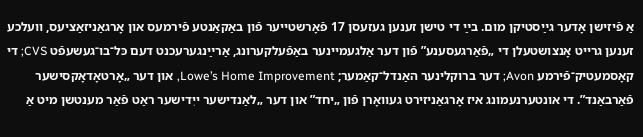אַ פֿיזישן אָדער גײַסטיקן מום. בײַ די טישן זענען געזעסן 17 פֿאָרשטייער פֿון באַקאַנטע פֿירמעס און אָרגאַניזאַציעס, וועלכע זענען גרייט אָנצושטעלן די „פֿאַרגעסענע” פֿון דער אַלגעמיינער באַפֿעלקערונג, אַרײַנגערעכנט דעם כּל־בו־געשעפֿט CVS; די קאָסמעטיק־פֿירמע Avon; דער ברוקלינער האַנדל־קאַמער; Lowe’s Home Improvement, און דער „אָרטאָדאָקסישער פֿאַרבאַנד”. די אונטערנעמונג איז אָרגאַניזירט געוואָרן פֿון „יחד” און דער „לאַנדישער ייִדישער ראַט פֿאַר מענטשן מיט אַ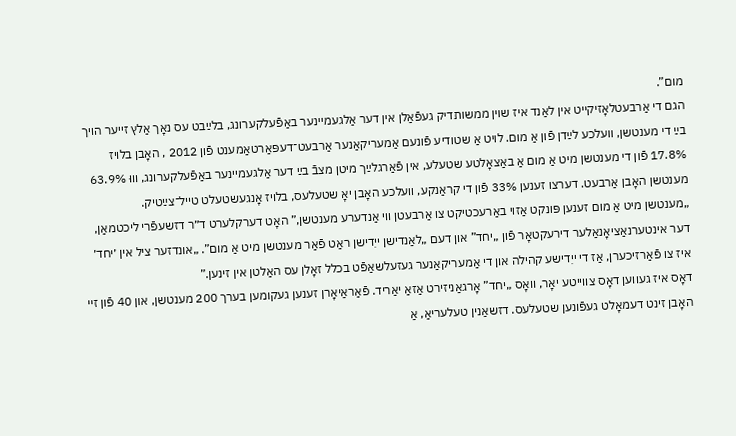מום”.
הגם די אַרבעטלאָזיקייט אין לאַנד איז שוין ממשותדיק געפֿאַלן אין דער אַלגעמיינער באַפֿעלקערונג, בלײַבט עס נאָך אַלץ זייער הויך בײַ די מענטשן, וועלכע לײַדן פֿון אַ מום. לויט אַ שטודיע פֿונעם אַמעריקאַנער אַרבעט־דעפּאַרטאַמענט פֿון 2012 , האָבן בלויז 17.8% פֿון די מענטשן מיט אַ מום אַ באַצאָלטע שטעלע, אין פֿאַרגלײַך מיטן מצבֿ בײַ דער אַלגעמיינער באַפֿעלקערונג, וווּ 63.9% מענטשן האָבן אַרבעט. דערצו זענען 33% פֿון די קראַנקע, וועלכע האָבן יאָ שטעלעס, בלויז אָנגעשטעלט טייל־צײַטיק.
„מענטשן מיט אַ מום זענען פּונקט אַזוי באַרעכטיקט צו אַרבעטן ווי אַנדערע מענטשן,” האָט דערקלערט ד״ר דזשעפֿרי ליכטמאַן, דער אינטערנאַציאָנאַלער דירעקטאָר פֿון „יחד” און דעם „לאַנדישן ייִדישן ראַט פֿאַר מענטשן מיט אַ מום”. „אונדזער ציל אין ׳יחד׳ איז צו פֿאַרזיכערן, אַז די ייִדישע קהילה און די אַמעריקאַנער געזעלשאַפֿט בכלל זאָלן עס האַלטן אין זינען.”
דאָס איז געווען דאָס צווייטע יאָר, וואָס „יחד” אָרגאַניזירט אַזאַ יאַריד. פֿאַראַיאָרן זענען געקומען בערך 200 מענטשן, און 40 פֿון זיי האָבן זינט דעמאָלט געפֿונען שטעלעס. דזשאַנין טעלעריאַ, אַ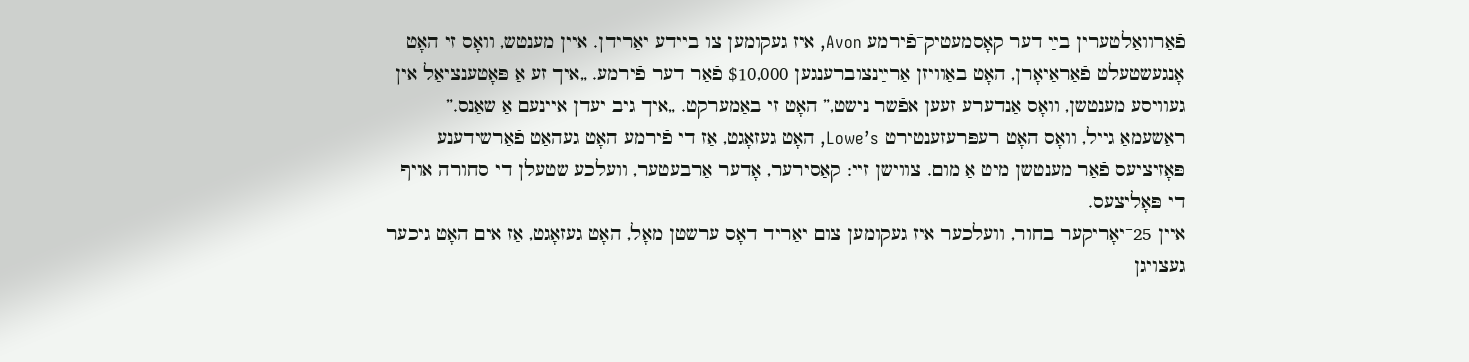פֿאַרוואַלטערין בײַ דער קאָסמעטיק־פֿירמע Avon, איז געקומען צו ביידע יאַרידן. איין מענטש, וואָס זי האָט אָנגעשטעלט פֿאַראַיאָרן, האָט באַוויזן אַרײַנצוברענגען $10,000 פֿאַר דער פֿירמע. „איך זע אַ פּאָטענציאַל אין געוויסע מענטשן, וואָס אַנדערע זעען אפֿשר נישט,” האָט זי באַמערקט. „איך גיב יעדן איינעם אַ שאַנס.”
ראַשעמאַ גייל, וואָס האָט רעפּרעזענטירט Lowe’s, האָט געזאָגט, אַז די פֿירמע האָט געהאַט פֿאַרשידענע פּאָזיציעס פֿאַר מענטשן מיט אַ מום. צווישן זיי: קאַסירער, אָדער אַרבעטער, וועלכע שטעלן די סחורה אויף די פּאָליצעס.
איין 25־יאָריקער בחור, וועלכער איז געקומען צום יאַריד דאָס ערשטן מאָל, האָט געזאָגט, אַז אים האָט גיכער געצויגן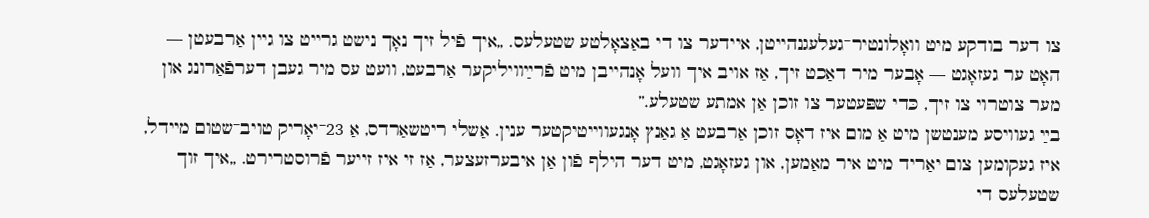צו דער בודקע מיט וואָלונטיר־געלעגנהייטן, איידער צו די באַצאָלטע שטעלעס. „איך פֿיל זיך נאָך נישט גרייט צו גיין אַרבעטן — האָט ער געזאָגט — אָבער מיר דאַכט זיך, אַז אויב איך וועל אָנהייבן מיט פֿרײַוויליקער אַרבעט, וועט עס מיר געבן דערפֿאַרונג און מער צוטרוי צו זיך, כּדי שפּעטער צו זוכן אַן אמתע שטעלע.”
בײַ געוויסע מענטשן מיט אַ מום איז דאָס זוכן אַרבעט אַ גאַנץ אָנגעווייטיקטער ענין. אַשלי ריטשאַרדס, אַ 23־יאָריק טויב־שטום מיידל, איז געקומען צום יאַריד מיט איר מאַמען, און געזאָגט, מיט דער הילף פֿון אַן איבערזעצער, אַז זי איז זייער פֿרוסטרירט. „איך זוך שטעלעס די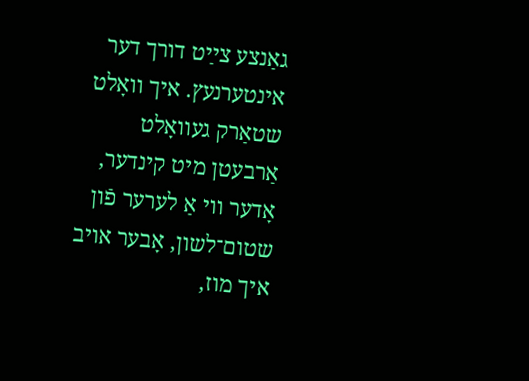גאַנצע צײַט דורך דער אינטערנעץ. איך וואָלט שטאַרק געוואָלט אַרבעטן מיט קינדער, אָדער ווי אַ לערער פֿון שטום־לשון, אָבער אויב איך מוז,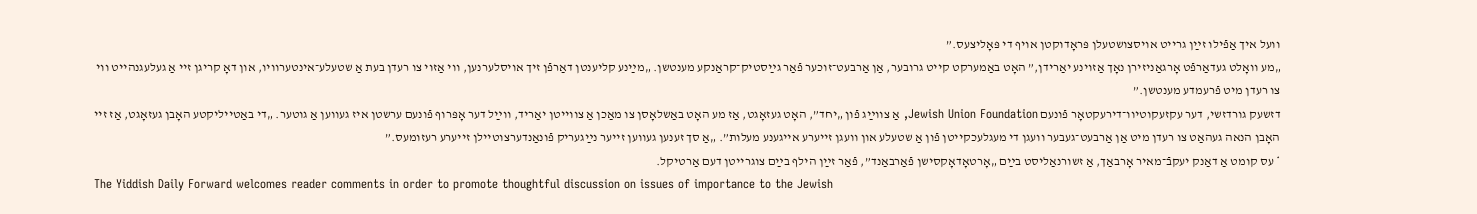וועל איך אַפֿילו זײַן גרייט אויסצושטעלן פּראָדוקטן אויף די פּאָליצעס.”
„מע וואָלט געדאַרפֿט אָרגאַניזירן נאָך אַזוינע יאַרידן,” האָט באַמערקט קייט גרובער, אַן אַרבעט־זוכער פֿאַר גײַסטיק־קראַנקע מענטשן. „מײַנע קליענטן דאַרפֿן זיך אויסלערנען, ווי אַזוי צו רעדן בעת אַ שטעלע־אינטערוויו, און דאָ קריגן זיי אַ געלעגנהייט ווי צו רעדן מיט פֿרעמדע מענטשן.”
דזשעק גורדזשי, דער עקזעקוטיוו־דירעקטאָר פֿונעם Jewish Union Foundation, אַ צווײַג פֿון „יחד”, האָט געזאָגט, אַז מע האָט באַשלאָסן צו מאַכן אַ צווייטן יאַריד, ווײַל דער אָפּרוף פֿונעם ערשטן איז געווען אַ גוטער. „די באַטייליקטע האָבן געזאָגט, אַז זיי האָבן הנאה געהאַט צו רעדן מיט אַן אַרבעט־געבער וועגן די מעגלעכקייטן פֿון אַ שטעלע און וועגן זייערע אייגענע מעלות”. „אַ סך זענען געווען זייער נײַגעריק פֿונאַנדערצוטיילן זייערע רעזומעס.”
* עס קומט אַ דאַנק יעקבֿ־מאיר אָרבאַך, אַ זשורנאַליסט בײַם „אָרטאָדאָקסישן פֿאַרבאַנד”, פֿאַר זײַן הילף בײַם צוגרייטן דעם אַרטיקל.
The Yiddish Daily Forward welcomes reader comments in order to promote thoughtful discussion on issues of importance to the Jewish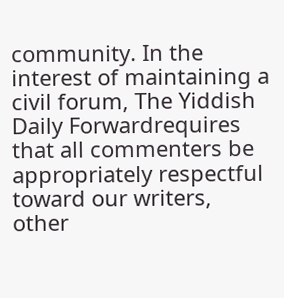community. In the interest of maintaining a civil forum, The Yiddish Daily Forwardrequires that all commenters be appropriately respectful toward our writers, other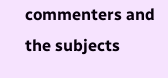commenters and the subjects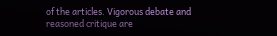of the articles. Vigorous debate and reasoned critique are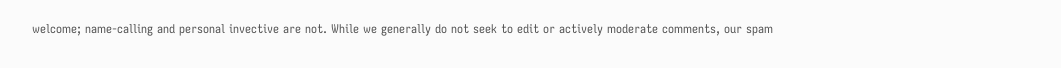welcome; name-calling and personal invective are not. While we generally do not seek to edit or actively moderate comments, our spam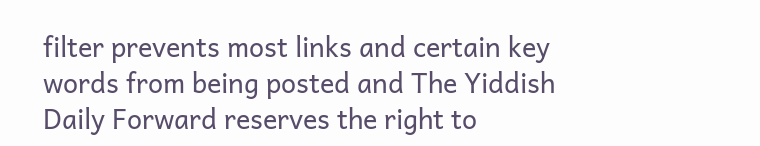filter prevents most links and certain key words from being posted and The Yiddish Daily Forward reserves the right to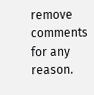remove comments for any reason.